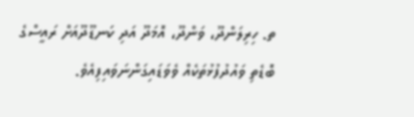ތ. ހިރިލަންދޫ، ވަންދޫ، އޮމަދޫ އަދި ކަނޑޫދޫއަށް ރައީސްގެ ބޮޑެތި ވައުދުފުޅުތަކެއް ވެވަޑައިގަންނަވައިފިއެވެ.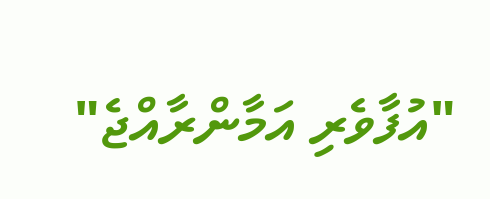"އުފާވެރި އަމާންރާއްޖެ"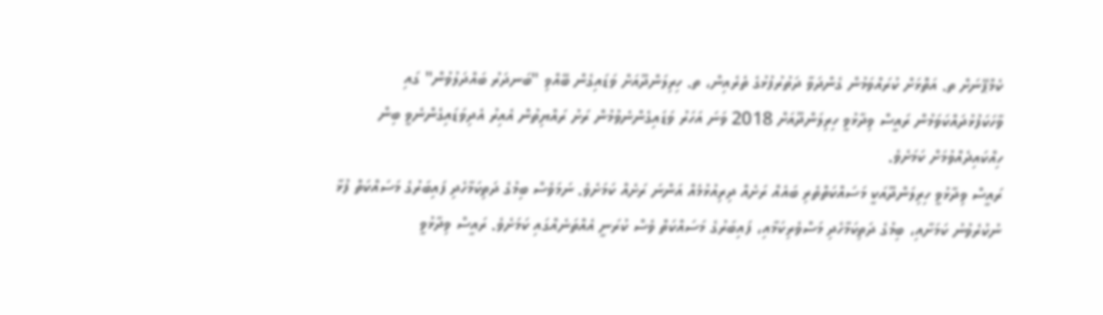ކެމްޕޭނަށް ތ. އަތޮޅަށް ކުރައްވަމުން ގެންދަވާ ދަތުރުފުޅުގެ ތެރެއިން، ތ. ހިރިލަންދޫއަށް ވަޑައިގެން ބޭއްވި "ބަނދަރު ބައްދަލުވުން" ގައި ވާހަކަފުޅުދައްކަވަމުން ރައީސް ވިދާޅުވީ ހިރިލަންދޫއަށް 2018 ވަނަ އަހަރު ވަޑައިގެންނެވުމުން ރަށު ރައްޔިތުން އެއިރު އެދިވަޑައިގެންނެވީ ބިން ހިއްކައިދެއްވުމަށް ކަމަށެވެ.
ރައީސް ވިދާޅުވީ ހިރިލަންދޫއަކީ މަސައްކަތްތެރި ބައެއް ރަށެއް ދިރިއުޅުމެއް އަންނަ ރަށެއް ކަމަށެވެ. ނަމަވެސް ބިމުގެ ދަތިކަމާހެދި ފައިބަރުގެ މަސައްކަތް ފުޅާ ނުކުރެވުނު ކަމަށާއި، ބިމުގެ ދަތިކަމާހެދި މަސްވެރިކަމާއި، ފައިބަރުގެ މަސައްކަތް ވެސް ކުރަނީ އެއްތަނެއްގައި ކަމަށެވެ. ރައީސް ވިދާޅުވީ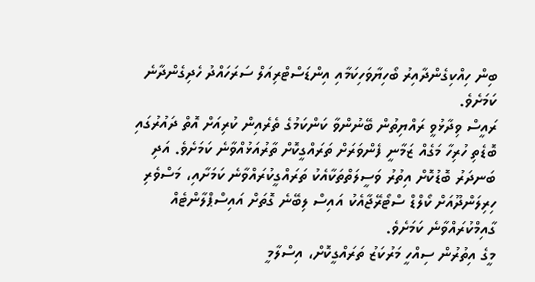ބިން ހިއްކިގެންދާއިރު ބޯހިޔާވަހިކަމާއި އިންޑަސްޓްރިއަލް ސަރަހައްދު ހެދިގެންދާނެ ކަމަށެވެ.
ރައީސް ވިދާޅުވީ ރައްޔިތުން ބޭނުންވާ ކަންކަމުގެ ތެރެއިން ކުރިއަށް އޮތް ދައުރުގައި ބޮޑެތި ހުރިހާ މަގެއް ޒަމާނީ ފެންވަރަށް ތަރައްގީކޮށް ތާރުއަޅުއްވާނެ ކަމަށެވެ. އަދި ބަނދަރު ބޮޑުކޮށް އިތުރު ވަސީލަތްތަކާއެކު ތަރައްގީކުރައްވާނެ ކަމަށާއި، މަސްވެރި ހިރިލަންދޫއަށް ކޯލްޑް ސްޓޯރޭޖާއެކު އައިސް ލިބޭނެ ގޮތަށް އައިސްޕްލާންޓެއް ގާއިމްކުރައްވާނެ ކަމަށެވެ.
މީގެ އިތުރުން ސިއްހީ މަރުކަޒު ތަރައްގީކޮށް، އިސްލާމީ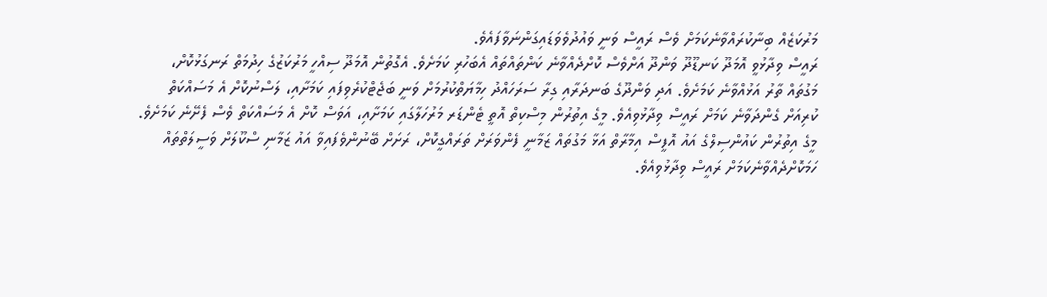މަރުކަޒެއް ބިނާކުރައްވާނެކަމަށް ވެސް ރައީސް ވަނީ ވައުދުވެވަޑައިގަންނަވާފައެވެ.
ރައީސް ވިދާޅުވީ އޮމަދޫ ކަނޑޫދޫ ވަންދޫ އަށްވެސް ކޮށްދެއްވާނެ ކަންތައްތައް އެބަހުރި ކަމަށެވެ. އެގޮތުން އޮމަދޫ ސިއްހީ މަރުކަޒުގެ ހިދުމަތް ރަނގަޅުކޮށް، މަގުތައް ތާރު އަޅުއްވާނެ ކަމަށެވެ. އަދި ވަންދޫގެ ބަނދަރާއި ގިރާ ސަރަހައްދު ހިމާޔަތްކުރުމަށް ވަނީ ބަޖެޓްކުރެވިފައި ކަމަށާއި، ލަސްނުކޮށް އެ މަސައްކަތް ކުރިއަށް ގެންދަވާނެ ކަމަށް ރައީސް ވިދާޅުވިއެވެ. މީގެ އިތުރުން މިސްކިތް އޮތީ ޓެންޑަރ މަރުހަލާގައި ކަމަށާއި، އަވަސް ކޮށް އެ މަސައްކަތް ވެސް ފެށޭނެ ކަމަށެވެ. މީގެ އިތުރުން ކައުންސިލްގެ އައު އޮފީސް އިމާރާތް އަޅާ މަގުތައް ޒަމާނީ ފެންވަރަށް ތަރައްގީކޮށް، ރަށަށް ބޭނުންވެފައިވާ އައު ޒަމާނި ސްކޫލަށް ވަސީލަތްތައް ހަމަކޮށްދެއްވާނެކަމަށް ރައީސް ވިދާޅުވިއެވެ.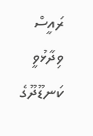ރައީސް ވިދާޅުވީ ކަނޑޫދޫގެ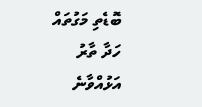ބޮޑެތި މަގުތައް ހަދާ ތާރު އަޅުއްވާނެ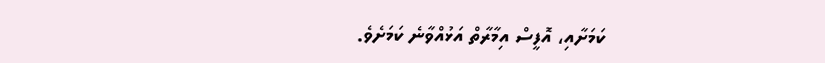ކަމަށާއި، އޮފީސް އިމާރާތް އަޅުއްވާނެ ކަމަށެވެ.